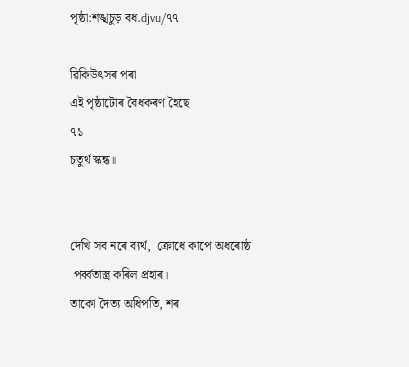পৃষ্ঠা:শঙ্খচুড় বধ.djvu/৭৭

ৱিকিউৎসৰ পৰা
এই পৃষ্ঠাটোৰ বৈধকৰণ হৈছে
৭১
চতুৰ্থ স্কন্ধ॥


দেখি সব নৰে ব্যৰ্থ,  ক্ৰোধে কাপে অধৰোষ্ঠ
 পৰ্ব্বতাস্ত্ৰ কৰিল প্ৰহাৰ।
তাকো দৈত্য অধিপতি, শৰ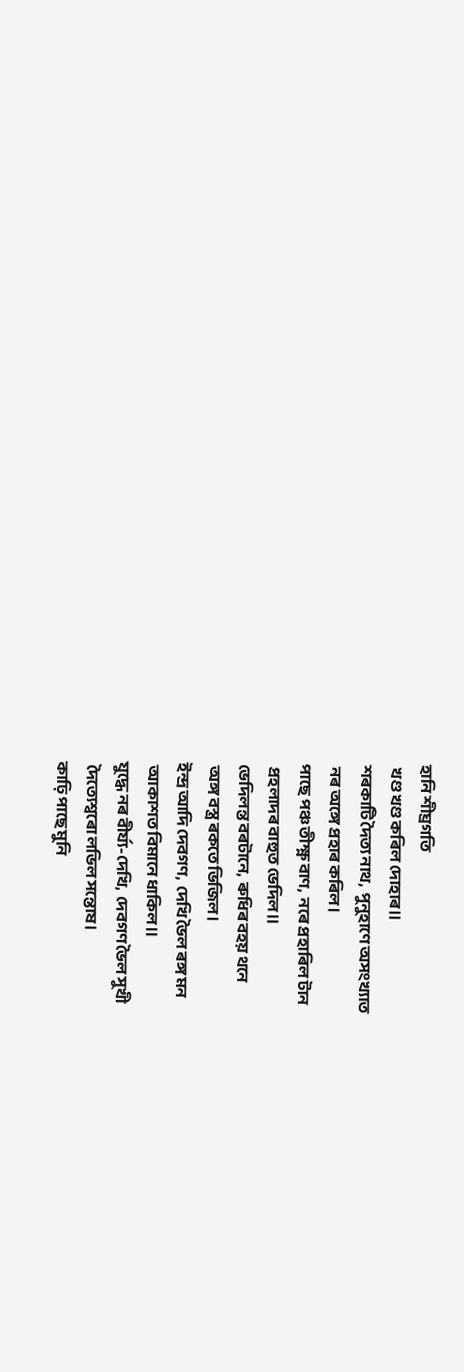হানি শীঘ্ৰগতি
 খণ্ড খণ্ড কৰিল দোহাৰ॥
শৰকাটি দৈত্য নাথ,  পুনুহাণে অসংখ্যাত
 নৰ অঙ্গে প্ৰহাৰ কৰিল।
পাছে পঞ্চ তীক্ষ্ণ বাণ,  নৰে প্ৰহাৰিল টান
 প্ৰহলাদৰ বাহুত ভেদিল॥
ভেদিলন্ত বৰটানে,  ৰুধিৰ বহয় থনে
 অঙ্গ বস্ত্ৰ ৰকতে ভিজিল।
ইন্দ্ৰ আদি দেবগণ,  দেখি ভৈল ৰঙ্গ মন
 আকাশত বিমানে ধাকিল॥
যুদ্ধে নৰ বীৰ্য্য-দেখি,  দেবগণ ভৈল সুখী
 দৈত্যেশ্বৰো লভিল সন্তোষ।
কাঢ়ি পাছে মুনি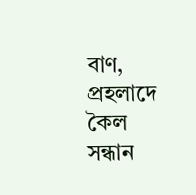বাণ,  প্ৰহলাদে কৈল সন্ধান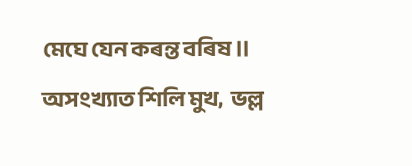মেঘে যেন কৰন্ত বৰিষ॥
অসংখ্যাত শিলি মুখ,  ভল্ল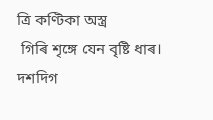ত্ৰি কণ্টিকা অস্ত্ৰ
 গিৰি শৃঙ্গে যেন বৃষ্টি ধাৰ।
দশদিগ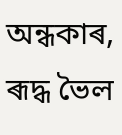অন্ধকাৰ,  ৰূদ্ধ ভৈল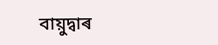বায়ুদ্বাৰ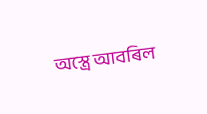অস্ত্ৰে আবৰিল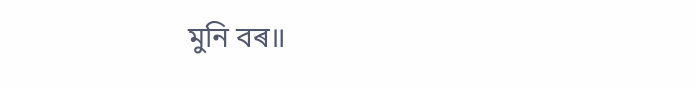মুনি বৰ॥